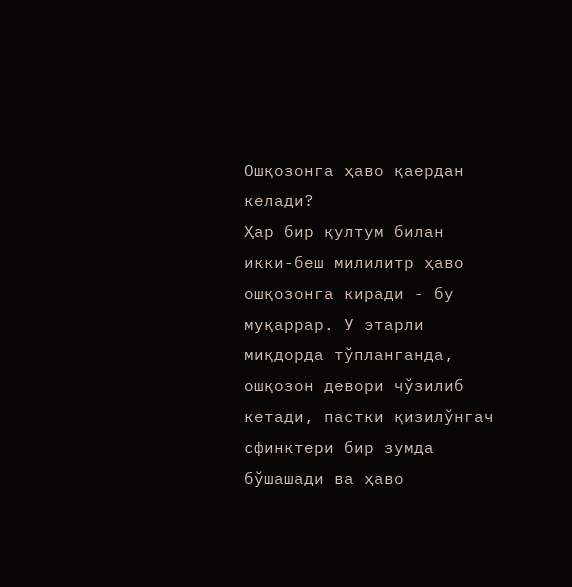Ошқозонга ҳаво қаердан келади?
Ҳар бир қултум билан икки-беш милилитр ҳаво ошқозонга киради - бу муқаррар. У этарли миқдорда тўпланганда, ошқозон девори чўзилиб кетади, пастки қизилўнгач сфинктери бир зумда бўшашади ва ҳаво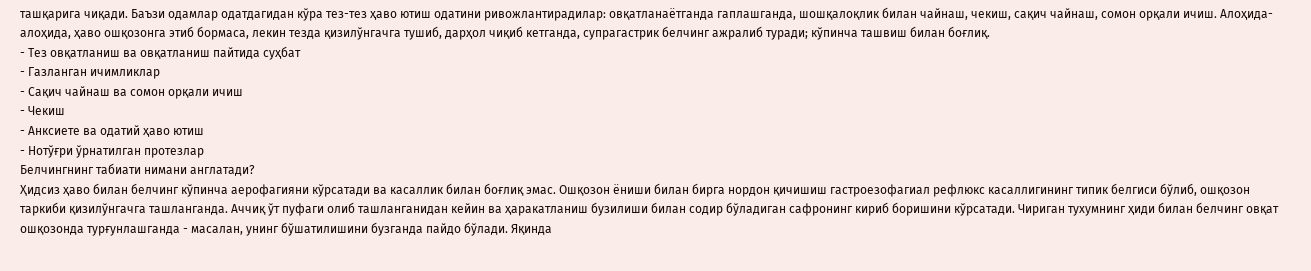ташқарига чиқади. Баъзи одамлар одатдагидан кўра тез-тез ҳаво ютиш одатини ривожлантирадилар: овқатланаётганда гаплашганда, шошқалоқлик билан чайнаш, чекиш, сақич чайнаш, сомон орқали ичиш. Алоҳида-алоҳида, ҳаво ошқозонга этиб бормаса, лекин тезда қизилўнгачга тушиб, дарҳол чиқиб кетганда, супрагастрик белчинг ажралиб туради; кўпинча ташвиш билан боғлиқ.
- Тез овқатланиш ва овқатланиш пайтида суҳбат
- Газланган ичимликлар
- Сақич чайнаш ва сомон орқали ичиш
- Чекиш
- Анксиете ва одатий ҳаво ютиш
- Нотўғри ўрнатилган протезлар
Белчингнинг табиати нимани англатади?
Ҳидсиз ҳаво билан белчинг кўпинча аерофагияни кўрсатади ва касаллик билан боғлиқ эмас. Ошқозон ёниши билан бирга нордон қичишиш гастроезофагиал рефлюкс касаллигининг типик белгиси бўлиб, ошқозон таркиби қизилўнгачга ташланганда. Аччиқ ўт пуфаги олиб ташланганидан кейин ва ҳаракатланиш бузилиши билан содир бўладиган сафронинг кириб боришини кўрсатади. Чириган тухумнинг ҳиди билан белчинг овқат ошқозонда турғунлашганда - масалан, унинг бўшатилишини бузганда пайдо бўлади. Яқинда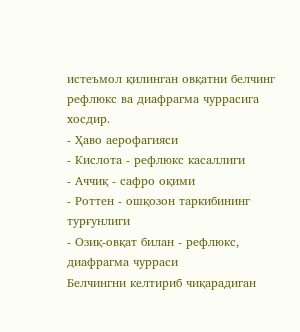истеъмол қилинган овқатни белчинг рефлюкс ва диафрагма чуррасига хосдир.
- Ҳаво аерофагияси
- Кислота - рефлюкс касаллиги
- Аччиқ - сафро оқими
- Роттен - ошқозон таркибининг турғунлиги
- Озиқ-овқат билан - рефлюкс, диафрагма чурраси
Белчингни келтириб чиқарадиган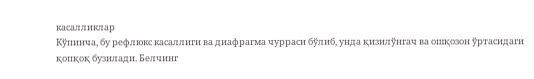касалликлар
Кўпинча, бу рефлюкс касаллиги ва диафрагма чурраси бўлиб, унда қизилўнгач ва ошқозон ўртасидаги қопқоқ бузилади. Белчинг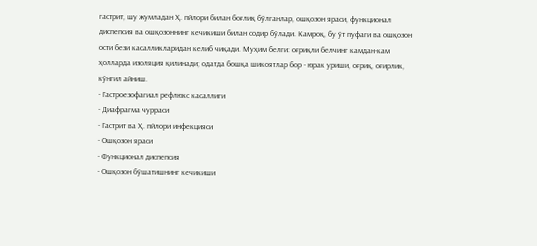гастрит, шу жумладан Ҳ. пйлори билан боғлиқ бўлганлар, ошқозон яраси, функционал диспепсия ва ошқозоннинг кечикиши билан содир бўлади. Камроқ, бу ўт пуфаги ва ошқозон ости бези касалликларидан келиб чиқади. Муҳим белги: оғриқли белчинг камдан-кам ҳолларда изоляция қилинади; одатда бошқа шикоятлар бор - юрак уриши, оғриқ, оғирлик, кўнгил айниш.
- Гастроезофагиал рефлюкс касаллиги
- Диафрагма чурраси
- Гастрит ва Ҳ. пйлори инфекцияси
- Ошқозон яраси
- Функционал диспепсия
- Ошқозон бўшатишнинг кечикиши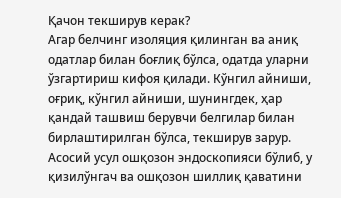Қачон текширув керак?
Агар белчинг изоляция қилинган ва аниқ одатлар билан боғлиқ бўлса, одатда уларни ўзгартириш кифоя қилади. Кўнгил айниши, оғриқ, кўнгил айниши, шунингдек, ҳар қандай ташвиш берувчи белгилар билан бирлаштирилган бўлса, текширув зарур. Асосий усул ошқозон эндоскопияси бўлиб, у қизилўнгач ва ошқозон шиллиқ қаватини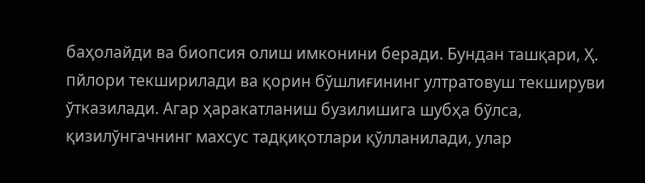баҳолайди ва биопсия олиш имконини беради. Бундан ташқари, Ҳ. пйлори текширилади ва қорин бўшлиғининг ултратовуш текшируви ўтказилади. Агар ҳаракатланиш бузилишига шубҳа бўлса, қизилўнгачнинг махсус тадқиқотлари қўлланилади, улар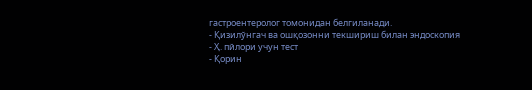гастроентеролог томонидан белгиланади.
- Қизилўнгач ва ошқозонни текшириш билан эндоскопия
- Ҳ. пйлори учун тест
- Қорин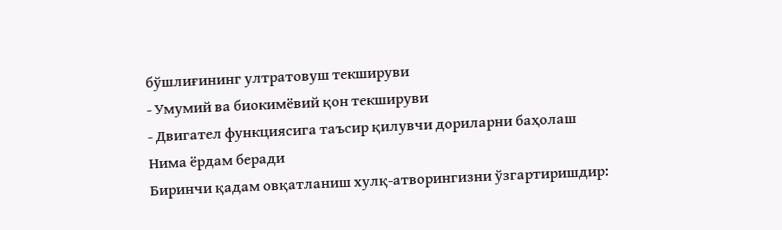бўшлиғининг ултратовуш текшируви
- Умумий ва биокимёвий қон текшируви
- Двигател функциясига таъсир қилувчи дориларни баҳолаш
Нима ёрдам беради
Биринчи қадам овқатланиш хулқ-атворингизни ўзгартиришдир: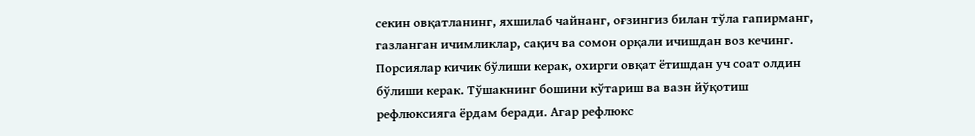секин овқатланинг, яхшилаб чайнанг, оғзингиз билан тўла гапирманг, газланган ичимликлар, сақич ва сомон орқали ичишдан воз кечинг. Порсиялар кичик бўлиши керак, охирги овқат ётишдан уч соат олдин бўлиши керак. Тўшакнинг бошини кўтариш ва вазн йўқотиш рефлюксияга ёрдам беради. Агар рефлюкс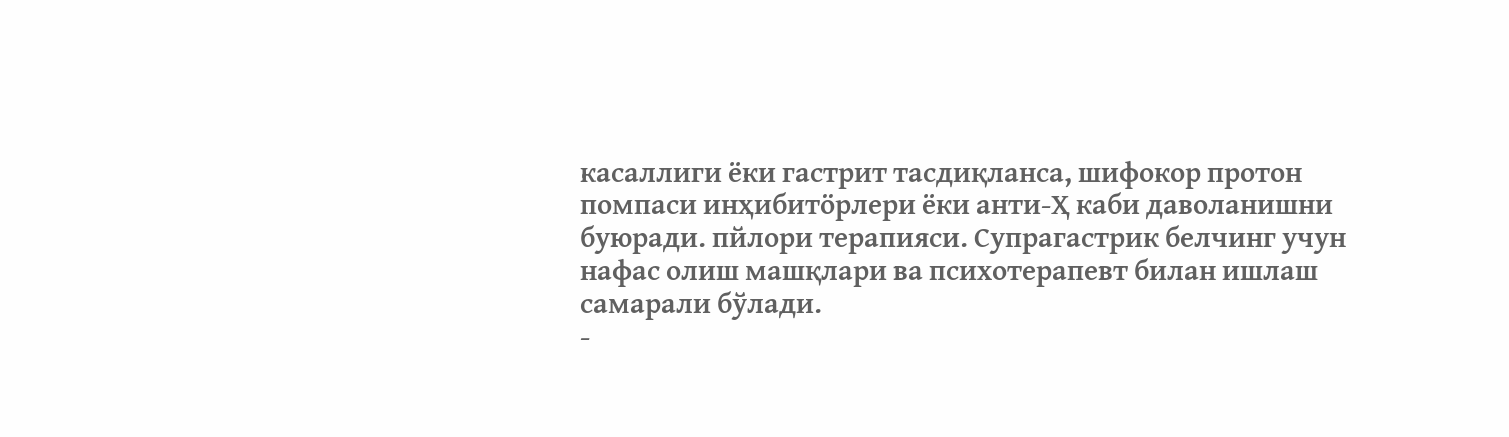касаллиги ёки гастрит тасдиқланса, шифокор протон помпаси инҳибитöрлери ёки анти-Ҳ каби даволанишни буюради. пйлори терапияси. Супрагастрик белчинг учун нафас олиш машқлари ва психотерапевт билан ишлаш самарали бўлади.
-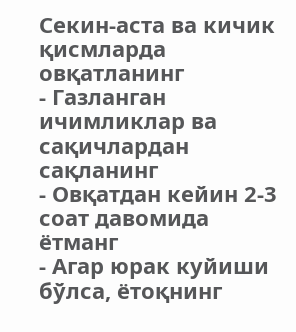Секин-аста ва кичик қисмларда овқатланинг
- Газланган ичимликлар ва сақичлардан сақланинг
- Овқатдан кейин 2-3 соат давомида ётманг
- Агар юрак куйиши бўлса, ётоқнинг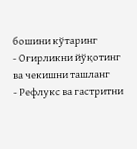бошини кўтаринг
- Оғирликни йўқотинг ва чекишни ташланг
- Рефлукс ва гастритни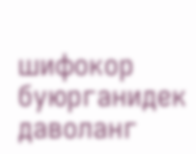шифокор буюрганидек даволанг